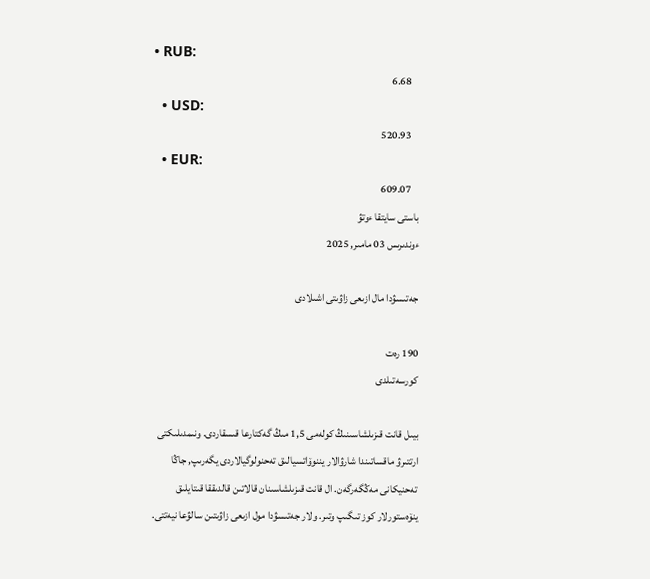• RUB:
    6.68
  • USD:
    520.93
  • EUR:
    609.07
باستى سايتقا ءوتۋ
ءوندىرىس 03 مامىر, 2025

جەتىسۋدا مال ازىعى زاۋىتى اشىلادى

190 رەت
كورسەتىلدى

بيىل قانت قىزىلشاسىنىڭ كولەمى 1,5 مىڭ گەكتارعا قىسقاردى. ونىمدىلىكتى ارتتىرۋ ماقساتىندا شارۋالار يننوۆاتسيالىق تەحنولوگيالاردى يگەرىپ, جاڭا تەحنيكانى مەڭگەرگەن. ال قانت قىزىلشاسىنان قالاتىن قالدىققا قىتايلىق ينۆەستورلار كوز تىگىپ وتىر. ولار جەتىسۋدا مول ازىعى زاۋىتىن سالۋعا نيەتتى.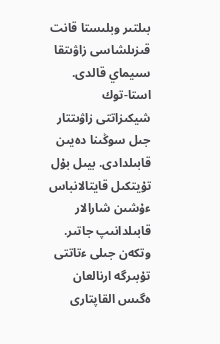بىلتىر وبلىستا قانت قىزىلشاسى زاۋىتقا سىيماي قالدى. استا-توك شيكىزاتتى زاۋىتتار جىل سوڭىنا دەيىن قابىلدادى. بيىل بۇل تۇيتكىل قايتالانباس ءۇشىن شارالار قابىلدانىپ جاتىر. وتكەن جىلى ءتاتتى تۇبىرگە ارنالعان ەگىس القاپتارى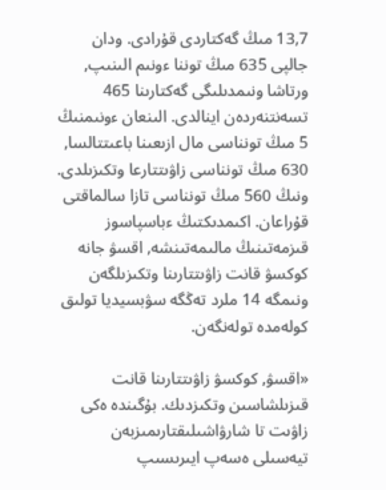13,7 مىڭ گەكتاردى قۇرادى. ودان جالپى 635 مىڭ توننا ءونىم الىنىپ, ورتاشا ونىمدىلىگى گەكتارىنا 465 تسەنتنەردەن اينالدى. الىنعان ءونىمنىڭ 5 مىڭ تونناسى مال ازىعىنا باعىتتالسا, 630 مىڭ تونناسى زاۋىتتارعا وتكىزىلدى. ونىڭ 560 مىڭ تونناسى تازا سالماقتى قۇراعان. اكىمدىكتىڭ ءباسپاسوز قىزمەتىنىڭ مالىمەتىنشە, اقسۋ جانە كوكسۋ قانت زاۋىتتارىنا وتكىزىلگەن ونىمگە 14 ملرد تەڭگە سۋبسيديا تولىق كولەمدە تولەنگەن.

«اقسۋ, كوكسۋ زاۋىتتارىنا قانت قىزىلشاسىن وتكىزدىك. بۇگىندە ەكى زاۋىت تا شارۋاشىلىقتارىمىزبەن تيەسىلى ەسەپ ايىرىسىپ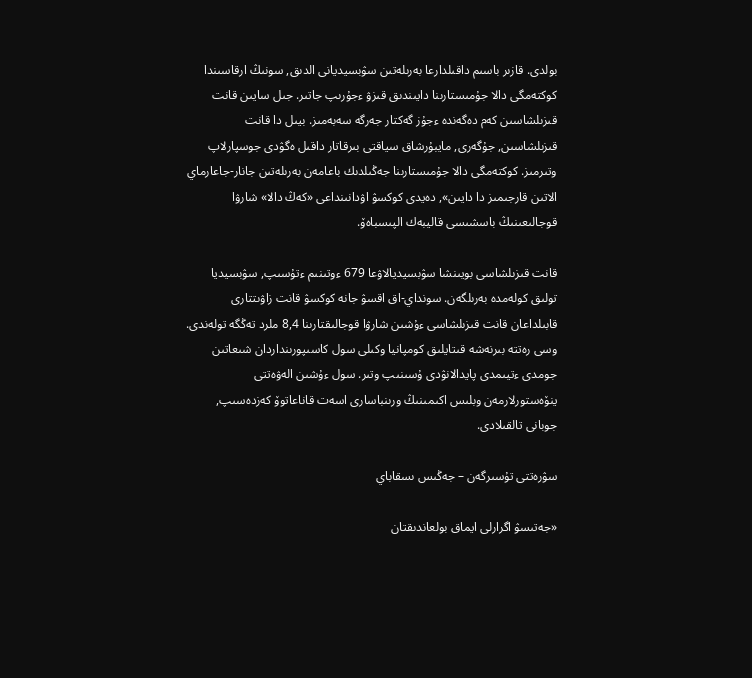بولدى. قازىر باسىم داقىلدارعا بەرىلەتىن سۋبسيديانى الدىق, سونىڭ ارقاسىندا كوكتەمگى دالا جۇمىستارىنا دايىندىق قىزۋ ءجۇرىپ جاتىر. جىل سايىن قانت قىزىلشاسىن كەم دەگەندە ءجۇز گەكتار جەرگە سەبەمىز. بيىل دا قانت قىزىلشاسىن, جۇگەرى, مايبۇرشاق سياقتى بىرقاتار داقىل ەگۋدى جوسپارلاپ وتىرمىز. كوكتەمگى دالا جۇمىستارىنا جەڭىلدىك باعامەن بەرىلەتىن جانار-جاعارماي الاتىن قارجىمىز دا دايىن», دەيدى كوكسۋ اۋدانىنداعى «كەڭ دالا» شارۋا قوجالىعىنىڭ باسشىسى قاليبەك الپىسباەۆ.

قانت قىزىلشاسى بويىنشا سۋبسيديالاۋعا 679 ءوتىنىم ءتۇسىپ, سۋبسيديا تولىق كولەمدە بەرىلگەن. سونداي-اق اقسۋ جانە كوكسۋ قانت زاۋىتتارى قابىلداعان قانت قىزىلشاسى ءۇشىن شارۋا قوجالىقتارىنا 8,4 ملرد تەڭگە تولەندى. وسى رەتتە بىرنەشە قىتايلىق كومپانيا وكىلى سول كاسىپورىنداردان شىعاتىن جومدى ءتيىمدى پايدالانۋدى ۇسىنىپ وتىر. سول ءۇشىن الەۋەتتى ينۆەستورلارمەن وبلىس اكىمىنىڭ ورىنباسارى اسەت قاناعاتوۆ كەزدەسىپ, جوبانى تالقىلادى.

سۋرەتتى تۇسىرگەن – جەڭىس ىسقاباي

«جەتىسۋ اگرارلى ايماق بولعاندىقتان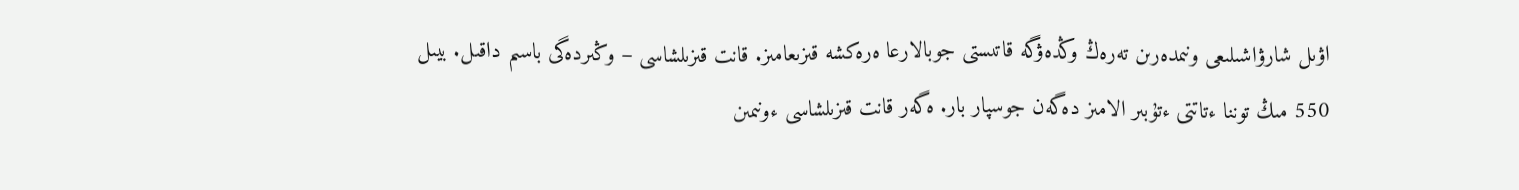اۋىل شارۋاشىلىعى ونىمدەرىن تەرەڭ وڭدەۋگە قاتىستى جوبالارعا ەرەكشە قىزىعامىز. قانت قىزىلشاسى – وڭىردەگى باسىم داقىل. بيىل 550 مىڭ توننا ءتاتتى ءتۇبىر الامىز دەگەن جوسپار بار. ەگەر قانت قىزىلشاسى ءونىمىن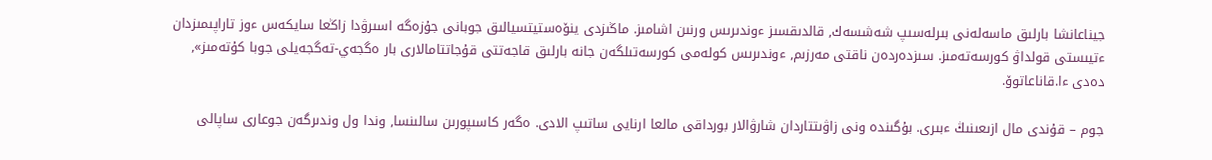جيناعانشا بارلىق ماسەلەنى بىرلەسىپ شەشسەك, قالدىقسىز ءوندىرىس ورنىن اشامىز. ماڭىزدى ينۆەستيتسيالىق جوبانى جۇزەگە اسىرۋدا زاڭعا سايكەس ءوز تاراپىمىزدان ءتيىستى قولداۋ كورسەتەمىز. سىزدەردەن ناقتى مەرزىم, ءوندىرىس كولەمى كورسەتىلگەن جانە بارلىق قاجەتتى قۇجاتتامالارى بار ەگجەي-تەگجەيلى جوبا كۇتەمىز», دەدى ءا.قاناعاتوۆ.

جوم – قۇندى مال ازىعىنىڭ ءبىرى. بۇگىندە ونى زاۋىتتاردان شارۋالار بورداقى مالعا ارنايى ساتىپ الادى. ەگەر كاسىپورىن سالىنسا, وندا ول وندىرگەن جوعارى ساپالى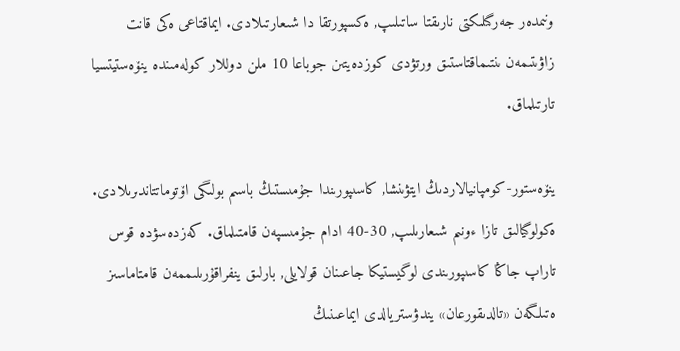ونىمدەر جەرگىلىكتى نارىقتا ساتىلىپ, ەكسپورتقا دا شىعارتىلادى. ايماقتاعى ەكى قانت زاۋىتىمەن ىنتىماقتاستىق ورتۋدى كوزدەيتىن جوباعا 10 ملن دوللار كولەمىندە ينۆەستيتسيا تارتىلماق.

ينۆەستور-كومپانيالاردىڭ ايتۋىنشا, كاسىپورىندا جۇمىستىڭ باسىم بولىگى اۆتوماتتاندىرىلادى. ەكولوگيالىق تازا ءونىم شىعارىلىپ, 30-40 ادام جۇمىسپەن قامتىلماق. كەزدەسۋدە قوس تاراپ جاڭا كاسىپورىندى لوگيستيكا جاعىنان قولايلى, بارلىق ينفراقۇرىلىممەن قامتاماسىز ەتىلگەن «تالدىقورعان» يندۋستريالدى ايماعىنىڭ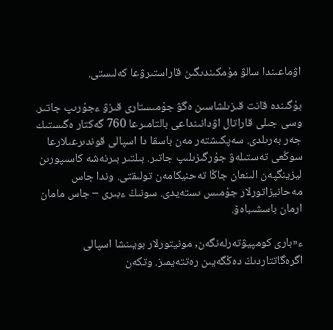اۋماعىندا سالۋ مۇمكىندىگىن قاراستىرۋعا كەلىستى.

بۇگىندە قانت قىزىلشاسىن ەگۋ جۇمىستارى قىزۋ ءجۇرىپ جاتىر. وسى جىلى قاراتال اۋدانىنداعى بالتامىرعا 760 گەكتار ەگىستىك جەر بەرىلدى. سەپكىشتەر مەن باسقا دا اسپالى قوندىرعىلارعا سوڭعى تەستىلەۋ جۇرگىزىلىپ جاتىر. بىلتىر بىرنەشە كاسىپورىن ليزينگپەن الىنعان جاڭا تەحنيكامەن تولىقتى. وندا جاس مەحانيزاتورلار جۇمىس ىستەيدى. سونىڭ ءبىرى – جاس مامان ارمان باسشىباەۆ.

ء«بارى كومپيۋتەرلەنگەن, مونيتورلار بويىنشا اسپالى اگرەگاتتاردىڭ دەڭگەيىن رەتتەيمىز. وتكەن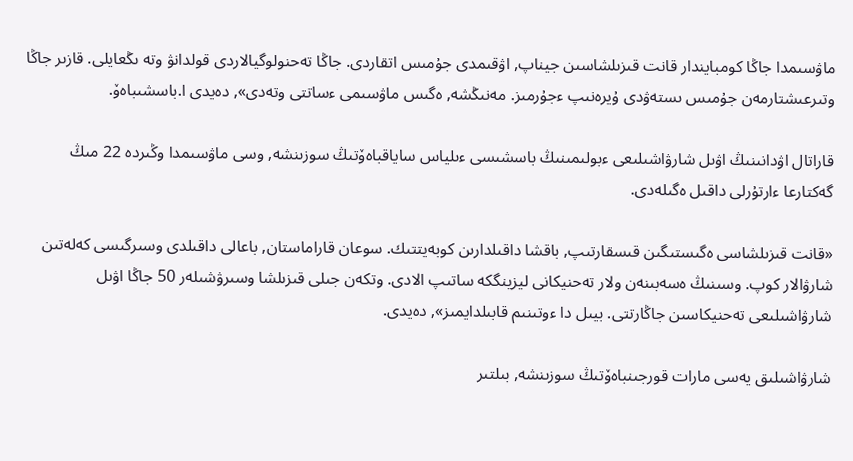ماۋسىمدا جاڭا كومبايندار قانت قىزىلشاسىن جيناپ, اۋقىمدى جۇمىس اتقاردى. جاڭا تەحنولوگيالاردى قولدانۋ وتە ىڭعايلى. قازىر جاڭا وتىرعىشتارمەن جۇمىس ىستەۋدى ۇيرەنىپ ءجۇرمىز. مەنىڭشە, ەگىس ماۋسىمى ءساتتى وتەدى», دەيدى ا.باسشىباەۆ.

قاراتال اۋدانىنىڭ اۋىل شارۋاشىلىعى ءبولىمىنىڭ باسشىسى ءىلياس ساياقباەۆتىڭ سوزىنشە, وسى ماۋسىمدا وڭىردە 22 مىڭ گەكتارعا ءارتۇرلى داقىل ەگىلەدى.

«قانت قىزىلشاسى ەگىستىگىن قىسقارتىپ, باقشا داقىلدارىن كوبەيتتىك. سوعان قاراماستان, باعالى داقىلدى وسىرگىسى كەلەتىن شارۋالار كوپ. وسىنىڭ ەسەبىنەن ولار تەحنيكانى ليزينگكە ساتىپ الادى. وتكەن جىلى قىزىلشا وسىرۋشىلەر 50 جاڭا اۋىل شارۋاشىلىعى تەحنيكاسىن جاڭارتتى. بيىل دا ءوتىنىم قابىلدايمىز», دەيدى.

شارۋاشىلىق يەسى مارات قورجىنباەۆتىڭ سوزىنشە, بىلتىر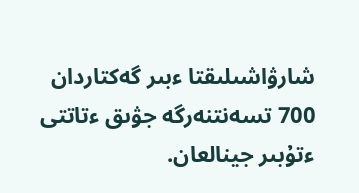شارۋاشىلىقتا ءبىر گەكتاردان 700 تسەنتنەرگە جۋىق ءتاتتى ءتۇبىر جينالعان.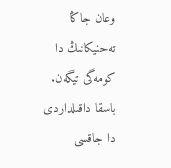وعان جاڭا تەحنيكانىڭ دا كومەگى تيگەن. باسقا داقىلداردى دا جاقسى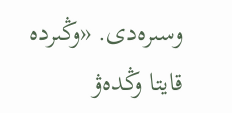وسىرەدى. «وڭىردە قايتا وڭدەۋ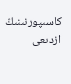كاسىپورنىنىڭ ازدىعى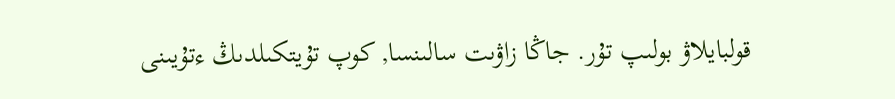قولبايلاۋ بولىپ تۇر. جاڭا زاۋىت سالىنسا, كوپ تۇيتكىلدىڭ ءتۇيىنى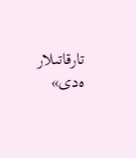تارقاتىلار ەدى»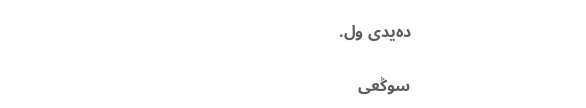دەيدى ول.

سوڭعى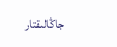جاڭالىقتار